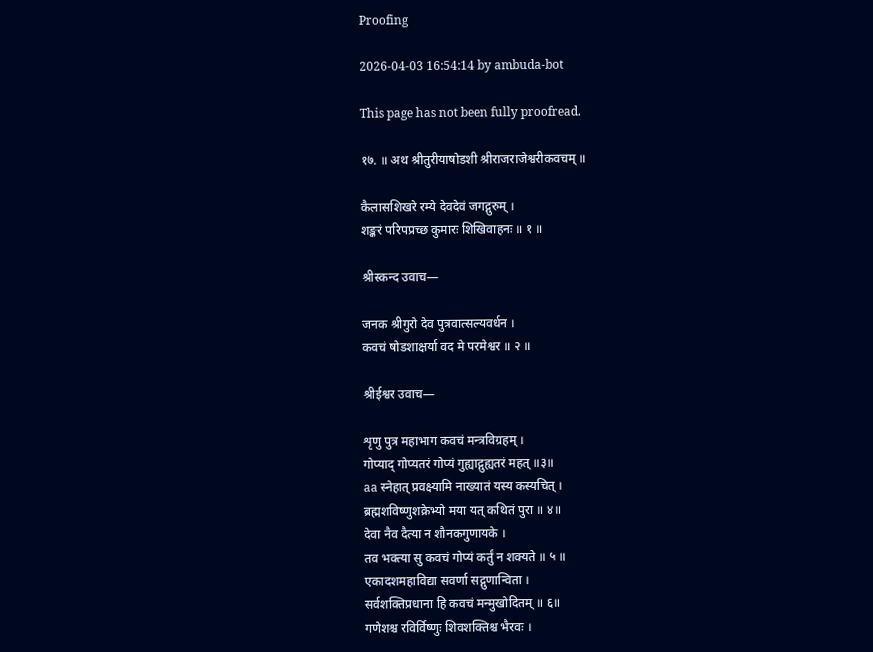Proofing

2026-04-03 16:54:14 by ambuda-bot

This page has not been fully proofread.

१७. ॥ अथ श्रीतुरीयाषोडशी श्रीराजराजेश्वरीकवचम् ॥

कैलासशिखरे रम्ये देवदेवं जगद्गुरुम् ।
शङ्करं परिपप्रच्छ कुमारः शिखिवाहनः ॥ १ ॥

श्रीस्कन्द उवाच—

जनक श्रीगुरो देव पुत्रवात्सल्यवर्धन ।
कवचं षोडशाक्षर्या वद मे परमेश्वर ॥ २ ॥

श्रीईश्वर उवाच—

शृणु पुत्र महाभाग कवचं मन्त्रविग्रहम् ।
गोप्याद् गोप्यतरं गोप्यं गुह्याद्गुह्यतरं महत् ॥३॥
aa स्नेहात् प्रवक्ष्यामि नाख्यातं यस्य कस्यचित् ।
ब्रह्मशविष्णुशक्रेभ्यो मया यत् कथितं पुरा ॥ ४॥
देवा नैव दैत्या न शौनकगुणायके ।
तव भक्त्या सु कवचं गोप्यं कर्तुं न शक्यते ॥ ५ ॥
एकादशमहाविद्या सवर्णा सद्गुणान्विता ।
सर्वशक्तिप्रधाना हि कवचं मन्मुखोदितम् ॥ ६॥
गणेशश्च रविर्विष्णुः शिवशक्तिश्च भैरवः ।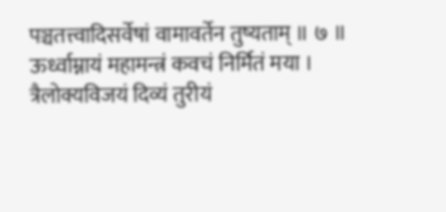पञ्चतत्त्वादिसर्वेषां वामावर्तेन तुष्यताम् ॥ ७ ॥
ऊर्ध्वाम्नायं महामन्त्रं कवचं निर्मितं मया ।
त्रैलोक्यविजयं दिव्यं तुरीयं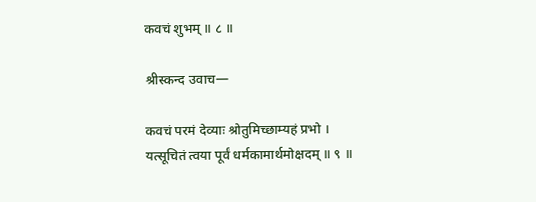कवचं शुभम् ॥ ८ ॥

श्रीस्कन्द उवाच—

कवचं परमं देव्याः श्रोतुमिच्छाम्यहं प्रभो ।
यत्सूचितं त्वया पूर्वं धर्मकामार्थमोक्षदम् ॥ ९ ॥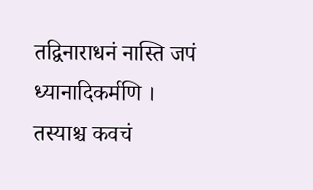तद्विनाराधनं नास्ति जपं ध्यानादिकर्मणि ।
तस्याश्च कवचं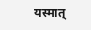यस्मात्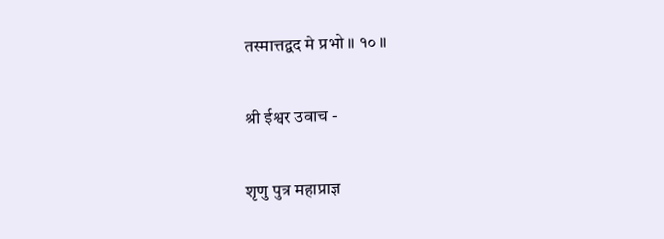तस्मात्तद्वद मे प्रभो ॥ १० ॥

श्री ईश्वर उवाच -

शृणु पुत्र महाप्राज्ञ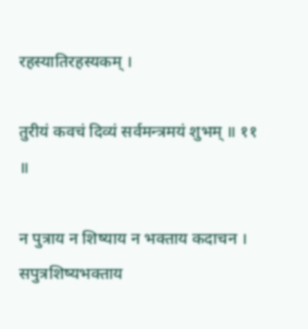रहस्यातिरहस्यकम् ।

तुरीयं कवचं दिव्यं सर्वमन्त्रमयं शुभम् ॥ ११ ॥

न पुत्राय न शिष्याय न भक्ताय कदाचन ।
सपुत्रशिष्यभक्ताय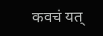कवचं यत्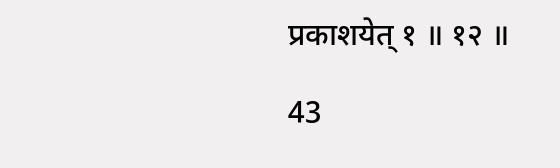प्रकाशयेत् १ ॥ १२ ॥

43